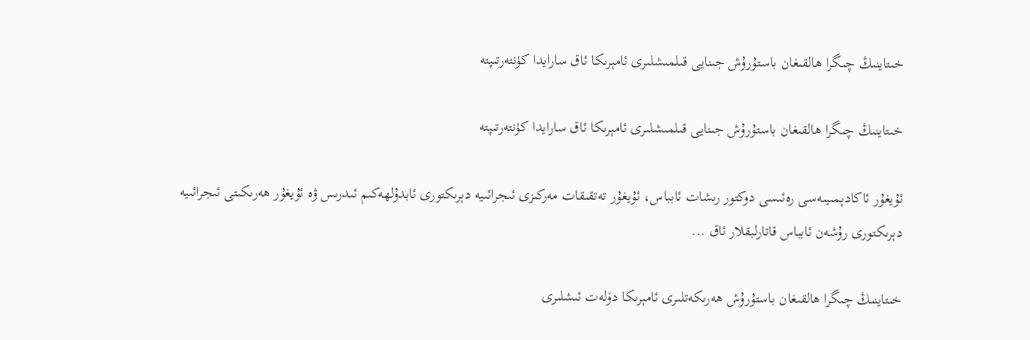خىتاينىڭ چىگرا ھالقىغان باستۇرۇش جىنايى قىلمىشلىرى ئامېرىكا ئاق سارايدا كۈنتەرتىپتە

خىتاينىڭ چىگرا ھالقىغان باستۇرۇش جىنايى قىلمىشلىرى ئامېرىكا ئاق سارايدا كۈنتەرتىپتە

ئۇيغۇر ئاكادېمىيىەسى رەئىسى دوكتور رىشات ئابباس، ئۇيغۇر تەتقىقات مەركىزى ئىجرائىيە دېرىكتورى ئابدۇلھەكىم ئىدرىس ۋە ئۇيغۇر ھەرىكىتى ئىجرائىيە دېرىكتورى رۇشەن ئابباس قاتارلبقلار ئاق ...

خىتاينىڭ چىگرا ھالقىغان باستۇرۇش ھەرىكەتلىرى ئامېرىكا دۆلەت ئىشلىرى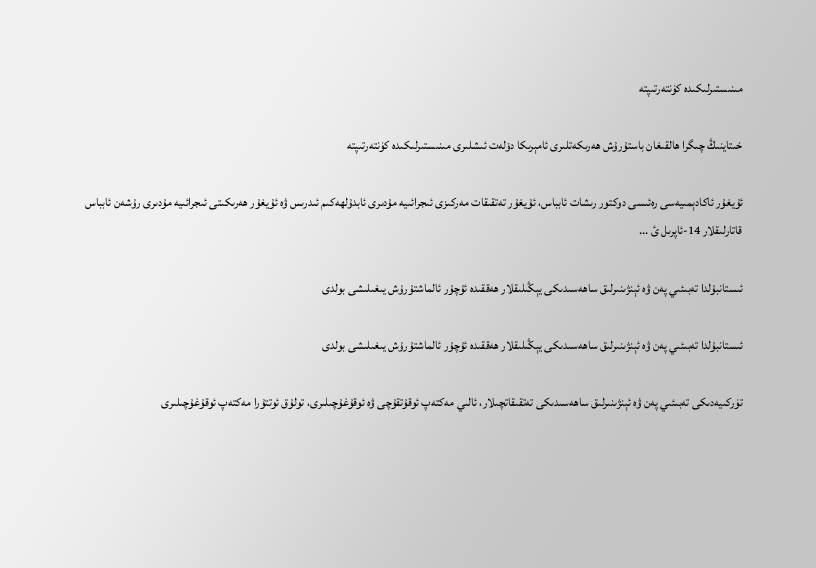مىنىستىرلىكىدە كۈنتەرتىپتە

خىتاينىڭ چىگرا ھالقىغان باستۇرۇش ھەرىكەتلىرى ئامېرىكا دۆلەت ئىشلىرى مىنىستىرلىكىدە كۈنتەرتىپتە

ئۇيغۇر ئاكادېمىيەسى رەئىسى دوكتور رىشات ئابباس، ئۇيغۇر تەتقىقات مەركىزى ئىجرائىيە مۇدىرى ئابدۇلھەكىم ئىدرىس ۋە ئۇيغۇر ھەرىكىتى ئىجرائىيە مۇدىرى رۇشەن ئابباس قاتارلىقلار 14-ئاپرىل ئ ...

ئىستانبۇلدا تەبىئىي پەن ۋە ئېنژىنىرلىق ساھەسىدىكى يېڭىلىقلار ھەققىدە ئۇچۇر ئالماشتۇرۇش يىغىلىشى بولدى

ئىستانبۇلدا تەبىئىي پەن ۋە ئېنژىنىرلىق ساھەسىدىكى يېڭىلىقلار ھەققىدە ئۇچۇر ئالماشتۇرۇش يىغىلىشى بولدى

تۈركىيەدىكى تەبىئىي پەن ۋە ئېنژىنىرلىق ساھەسىدىكى تەتقىقاتچىلار، ئالىي مەكتەپ ئوقۇتقۇچى ۋە ئوقۇغۇچىلىرى، تولۇق ئوتتۇرا مەكتەپ ئوقۇغۇچىلىرى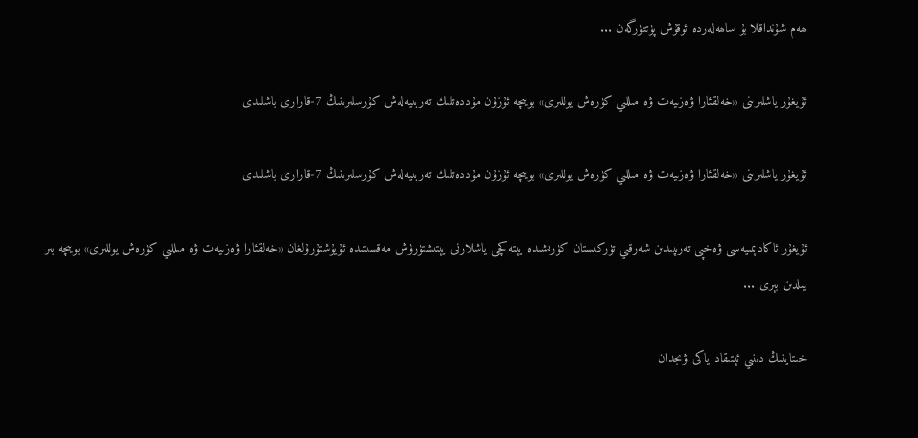ھەم شۇنداقلا بۇ ساھەلەردە ئوقۇش پۈتتۈرگەن ...

ئۇيغۇر ياشلىرىنى «خەلقئارا ۋەزىيەت ۋە مىللىي كۈرەش يوللىرى» بويىچە ئۇزۇن مۇددەتلىك تەربىيەلەش كۇرسلىرىنىڭ 7-قارارى باشلىدى

ئۇيغۇر ياشلىرىنى «خەلقئارا ۋەزىيەت ۋە مىللىي كۈرەش يوللىرى» بويىچە ئۇزۇن مۇددەتلىك تەربىيەلەش كۇرسلىرىنىڭ 7-قارارى باشلىدى

ئۇيغۇر ئاكادېمىيەسى ۋەخپى تەرىپىدىن شەرقىي تۈركىستان كۈرىشىدە يېتەكچى ياشلارنى يېتىشتۈرۈش مەقسىتىدە ئۇيۇشتۇرۇلغان «خەلقئارا ۋەزىيەت ۋە مىللىي كۈرەش يوللىرى» بويىچە بىر يىلدىن بېرى ...

خىتاينىڭ دىنىي ئېتىقاد ياكى ۋىجدان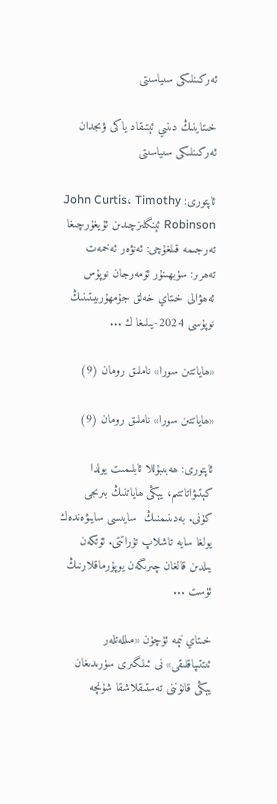ئەركىنلىكى سىياسىتى

خىتاينىڭ دىنىي ئېتىقاد ياكى ۋىجدان ئەركىنلىكى سىياسىتى

ئاپتورى: John Curtis، Timothy Robinson ئېنگلىزچىدىن ئۇيغۇرچىغا تەرجىمە قىلغۇچى: ئەنۋەر ئەخمەت تەھرىر: سۈبھىنۇر ئۆمەرجان نوپۇس ئەھۋالى خىتاي خەلق جۇمھۇرىيىتىنىڭ نوپۇسى 2024-يىلىغا ك ...

«ھاياتتىن سورا» ناملىق رومان (9)

«ھاياتتىن سورا» ناملىق رومان (9)

ئاپتورى: ھەبىبۇللا ئابلىمىت يولدا كېتىۋاتاتتىم، يېڭى ھاياتنىڭ بىرىجى كۈنى. بەدىنىمنىڭ  سايىسى سايىۋەندەك يولغا سايە تاشلاپ تۇراتتى. ئۆتكەن يىلدىن قالغان چىرىگەن يوپۇرماقلارنىڭ ئۈست ...

خىتاي نېمە ئۈچۈن «مىللەتلەر ئىتتىپاقلىقى» نى ئىلگىرى سۈرىدىغان يېڭى قانۇننى تەستىقلاشقا شۇنچە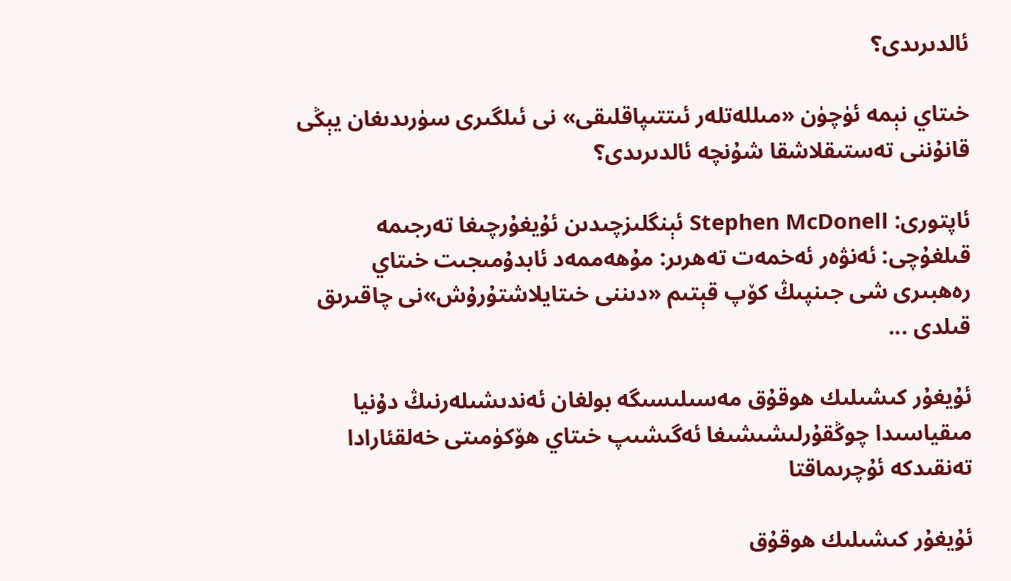ئالدىرىدى؟

خىتاي نېمە ئۈچۈن «مىللەتلەر ئىتتىپاقلىقى» نى ئىلگىرى سۈرىدىغان يېڭى قانۇننى تەستىقلاشقا شۇنچە ئالدىرىدى؟

ئاپتورى: Stephen McDonell ئېنگلىزچىدىن ئۇيغۇرچىغا تەرجىمە قىلغۇچى: ئەنۋەر ئەخمەت تەھرىر: مۇھەممەد ئابدۇمىجىت خىتاي رەھبىرى شى جىنپىڭ كۆپ قېتىم «دىننى خىتايلاشتۇرۇش»نى چاقىرىق قىلدى ...

ئۇيغۇر كىشىلىك ھوقۇق مەسىلىسىگە بولغان ئەندىشىلەرنىڭ دۇنيا مىقياسىدا چوڭقۇرلىشىشىغا ئەگىشىپ خىتاي ھۆكۈمىتى خەلقئارادا تەنقىدكە ئۇچرىماقتا

ئۇيغۇر كىشىلىك ھوقۇق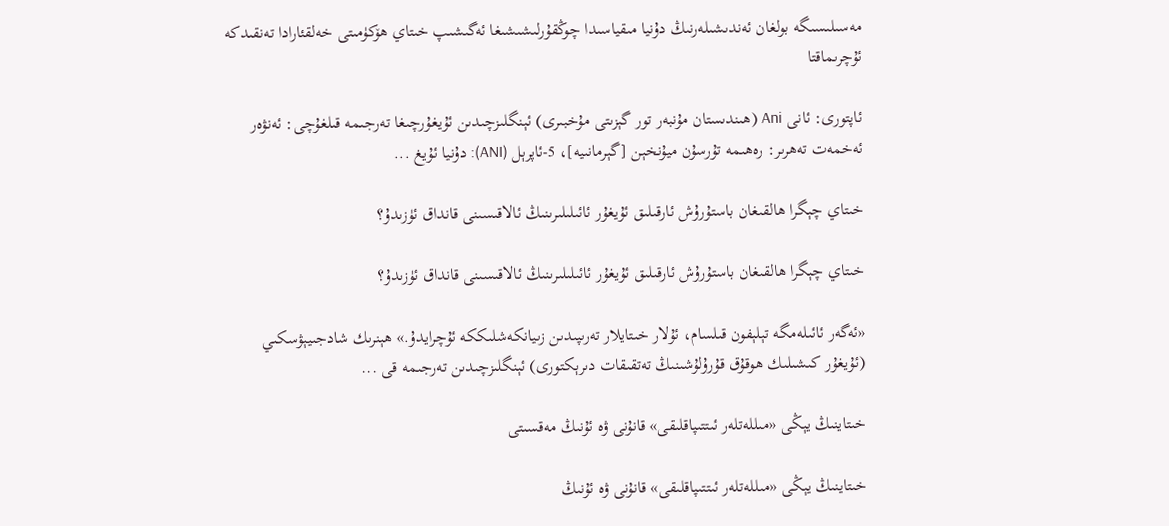مەسىلىسىگە بولغان ئەندىشىلەرنىڭ دۇنيا مىقياسىدا چوڭقۇرلىشىشىغا ئەگىشىپ خىتاي ھۆكۈمىتى خەلقئارادا تەنقىدكە ئۇچرىماقتا

ئاپتورى: ئانى Ani (ھىندىستان مۇنبەر تور گېزىتى مۇخبىرى) ئېنگلىزچىدىن ئۇيغۇرچىغا تەرجىمە قىلغۇچى: ئەنۋەر ئەخمەت تەھرىر: رەھىمە تۇرسۇن ميۇنخېن [گېرمانىيە]، 5-ئاپرېل (ANI): دۇنيا ئۇيغ ...

خىتاي چېگرا ھالقىغان باستۇرۇش ئارقىلىق ئۇيغۇر ئائىلىلىرىنىڭ ئالاقىسىنى قانداق ئۈزىدۇ؟

خىتاي چېگرا ھالقىغان باستۇرۇش ئارقىلىق ئۇيغۇر ئائىلىلىرىنىڭ ئالاقىسىنى قانداق ئۈزىدۇ؟

«ئەگەر ئائىلەمگە تېلېفون قىلسام، ئۇلار خىتايلار تەرىپىدىن زىيانكەشلىككە ئۇچرايدۇ.» ھېنرىك شادجىيېۋسكىي (ئۇيغۇر كىشىلىك ھوقۇق قۇرۇلۇشىنىڭ تەتقىقات دىرېكتورى) ئېنگلىزچىدىن تەرجىمە قى ...

خىتاينىڭ يېڭى «مىللەتلەر ئىتتىپاقلىقى» قانۇنى ۋە ئۇنىڭ مەقسىتى

خىتاينىڭ يېڭى «مىللەتلەر ئىتتىپاقلىقى» قانۇنى ۋە ئۇنىڭ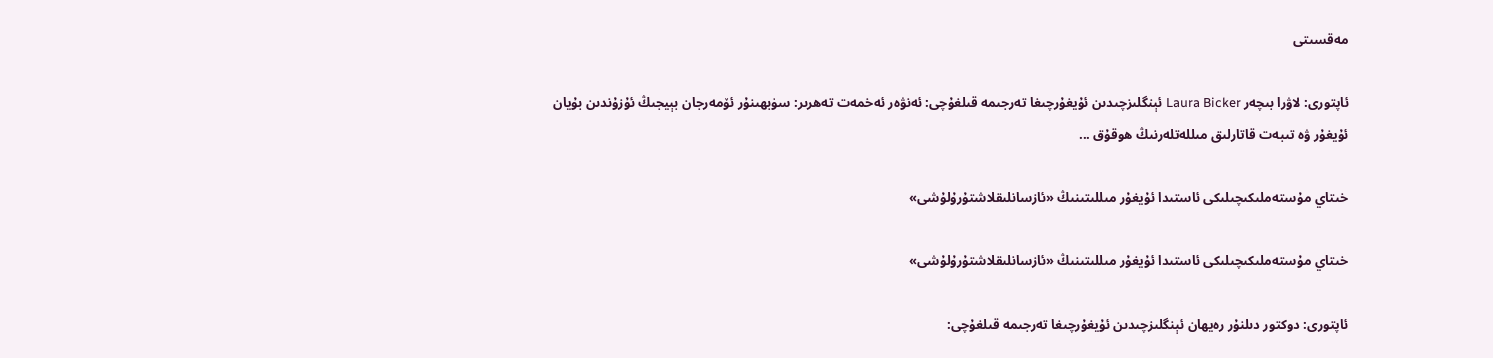مەقسىتى

ئاپتورى: لاۋرا بىچەر Laura Bicker ئېنگلىزچىدىن ئۇيغۇرچىغا تەرجىمە قىلغۇچى: ئەنۋەر ئەخمەت تەھرىر: سۈبھىنۇر ئۆمەرجان بېيجىڭ ئۇزۇندىن بۇيان ئۇيغۇر ۋە تىبەت قاتارلىق مىللەتلەرنىڭ ھوقۇق ...

خىتاي مۇستەملىكىچىلىكى ئاستىدا ئۇيغۇر مىللىتىنىڭ «ئازسانلىقلاشتۇرۇلۇشى»

خىتاي مۇستەملىكىچىلىكى ئاستىدا ئۇيغۇر مىللىتىنىڭ «ئازسانلىقلاشتۇرۇلۇشى»

ئاپتورى: دوكتور دىلنۇر رەيھان ئېنگلىزچىدىن ئۇيغۇرچىغا تەرجىمە قىلغۇچى: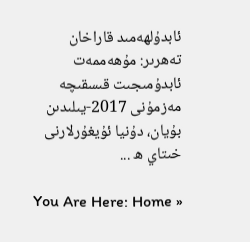ئابدۇلھەمىد قاراخان تەھرىر: مۇھەممەت ئابدۇمىجىت قىسقىچە مەزمۇنى 2017-يىلىدىن بۇيان، دۇنيا ئۇيغۇرلارنى خىتاي ھ ...

You Are Here: Home »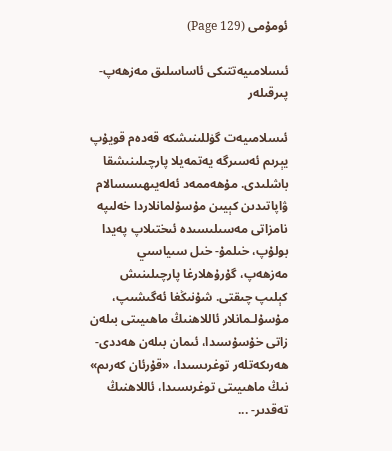ئومۇمى (Page 129)

ئىسلامىيەتتىكى ئاساسلىق مەزھەپ-پىرقىلەر

ئىسلامىيەت گۈللىنىشكە قەدەم قويۇپ يېرىم ئەسىرگە يەتمەيلا پارچىلىنىشقا باشلىدى. مۇھەممەد ئەلەيىھىسسالام ۋاپاتىدىن كېيىن مۇسۇلمانلاردا خەلىپە نامزاتى مەسىلىسىدە ئىختىلاپ پەيدا بولۇپ، خىلمۇ- خىل سىياسىي مەزھەپ، گۇرۇھلارغا پارچىلىنىش كېلىپ چىقتى. شۇنىڭغا ئەگىشىپ، مۇسۇلـمانلار ئاللاھنىڭ ماھىيىتى بىلەن زاتى خۇسۇسىدا، ئىمان بىلەن ھەددى- ھەرىكەتلەر توغرىسىدا، «قۇرئان كەرىم» نىڭ ماھىيىتى توغرىسىدا، ئاللاھنىڭ تەقدىر- ...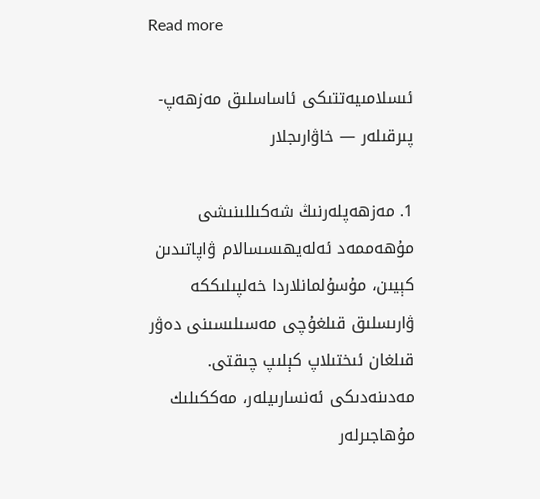Read more

ئىسلامىيەتتىكى ئاساسلىق مەزھەپ-پىرقىلەر — خاۋارىجلار

1. مەزھەپلەرنىڭ شەكىللىنىشى مۇھەممەد ئەلەيھىسسالام ۋاپاتىدىن كېيىن، مۇسۇلمانلاردا خەلپىلىككە ۋارىسلىق قىلغۇچى مەسىلىسىنى دەۋر قىلغان ئىختىلاپ كېلىپ چىقتى. مەدىنەدىكى ئەنسارىيلەر، مەككىلىك مۇھاجىرلەر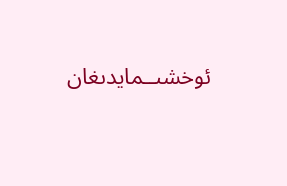ئوخشىــمايدىغان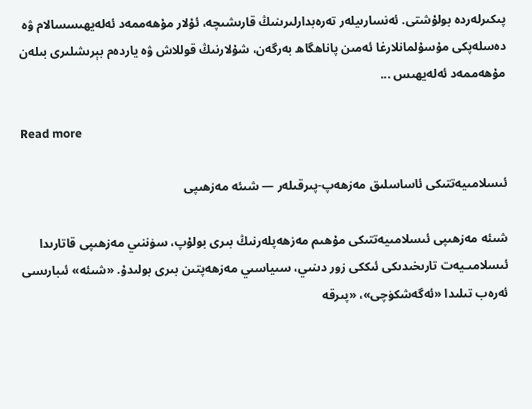پىكىرلەردە بولۇشتى. ئەنسارىيلەر تەرەبدارلىرىنىڭ قارىشىچە، ئۇلار مۇھەممەد ئەلەيھىسسالام ۋە دەسلەپكى مۇسۇلمانلارغا ئەمىن پاناھگاھ بەرگەن، شۇلارنىڭ قوللاش ۋە ياردەم بېرىشلىرى بىلەن مۇھەممەد ئەلەيھىس ...

Read more

ئىسلامىيەتتىكى ئاساسلىق مەزھەپ-پىرقىلەر — شىئە مەزھىپى

شىئە مەزھىپى ئىسلامىيەتتىكى مۇھىم مەزھەپلەرنىڭ بىرى بولۇپ، سۈننىي مەزھىپى قاتارىدا ئىسلامىـيەت تارىخىدىكى ئىككى زور دىنىي، سىياسىي مەزھەپتىن بىرى بولىدۇ. «شىئە» ئىبارىسى ئەرەب تىلىدا «ئەگەشكۈچى»، «پىرقە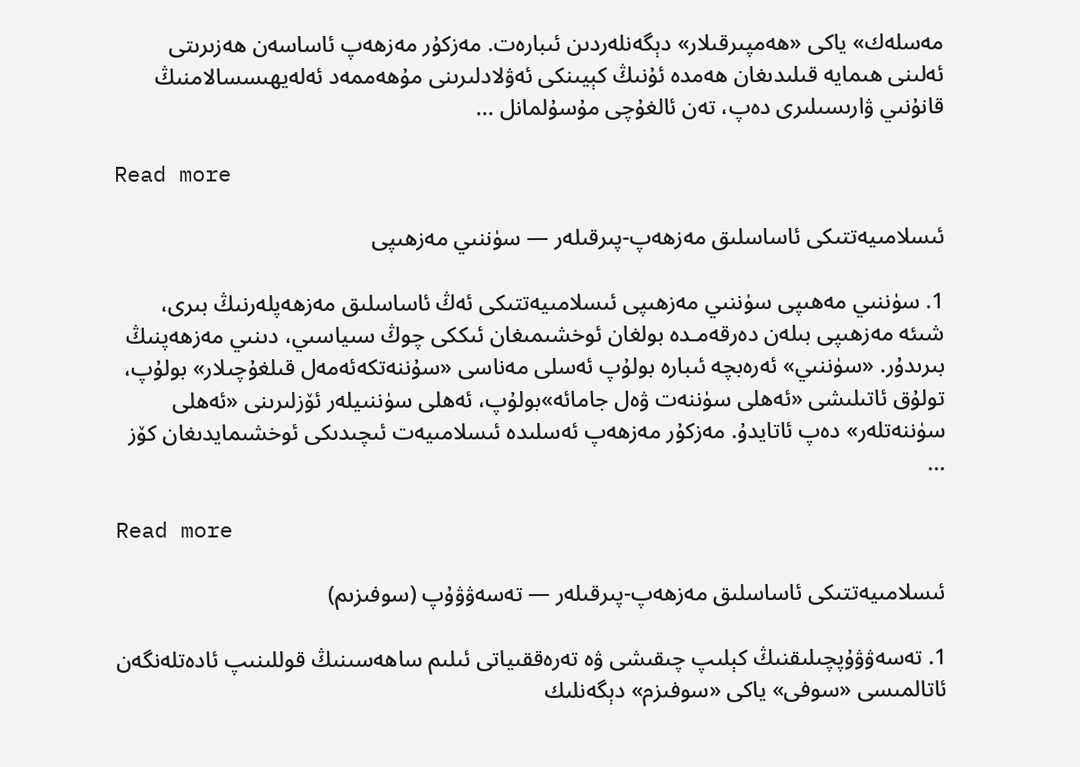مەسلەك» ياكى «ھەمپىرقىلار» دېگەنلەردىن ئىبارەت. مەزكۇر مەزھەپ ئاساسەن ھەزىرىتى ئەلىنى ھىمايە قىلىدىغان ھەمدە ئۇنىڭ كېيىنكى ئەۋلادلىرىنى مۇھەممەد ئەلەيھىسسالامنىڭ قانۇنىي ۋارىسىلىرى دەپ، تەن ئالغۇچى مۇسۇلمانل ...

Read more

ئىسلامىيەتتىكى ئاساسلىق مەزھەپ-پىرقىلەر — سۈننىي مەزھىپى

1. سۈننىي مەھىپى سۈننىي مەزھىپى ئىسلامىيەتتىكى ئەڭ ئاساسلىق مەزھەپلەرنىڭ بىرى، شىئە مەزھىپى بىلەن دەرقەمـدە بولغان ئوخشىمىغان ئىككى چوڭ سىياسىي، دىنىي مەزھەپنىڭ بىرىدۇر. «سۈننىي» ئەرەبچە ئىبارە بولۇپ ئەسلى مەناسى «سۇننەتكەئەمەل قىلغۇچىلار» بولۇپ، تولۇق ئاتىلىشى «ئەھلى سۈننەت ۋەل جامائە»بولۇپ، ئەھلى سۈننىيلەر ئۆزلىرىنى «ئەھلى سۈننەتلەر» دەپ ئاتايدۇ. مەزكۇر مەزھەپ ئەسلىدە ئىسلامىيەت ئىچىدىكى ئوخشىمايدىغان كۆز ...

Read more

ئىسلامىيەتتىكى ئاساسلىق مەزھەپ-پىرقىلەر — تەسەۋۋۇپ (سوفىزىم)

1. تەسەۋۋۇپچىلىقنىڭ كېلىپ چىقىشى ۋە تەرەققىياتى ئىلىم ساھەسىنىڭ قوللىنىپ ئادەتلەنگەن ئاتالمىسى «سوفى» ياكى «سوفىزم» دېگەنلىك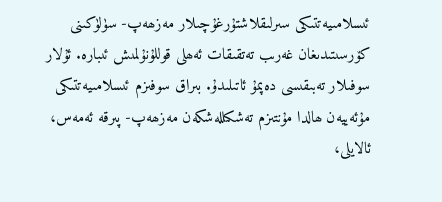ئىسلامىيەتتىكى سىرلىقلاشتۇرغۇچىلار مەزھەپ- سۈلۈكىنى كۆرسىتىدىغان غەرىب تەتقىقات ئەھلى قوللۇنۇلمىش ئىبارە. ئۇلار سوفىلار تەبىقىسى دەپمۇ ئاتىلىدۇ. بىراق سوفىزم ئىسلامىيەتتىكى مۇئەييەن ھالدا مۇنتىزم تەشكىللەشكەن مەزھەپ- پىرقە ئەمەس، ئالايلى،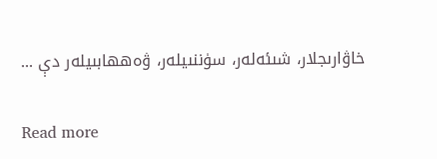خاۋارىجلار، شىئەلەر، سۈننىيلەر، ۋەھھابىيلەر دې ...

Read more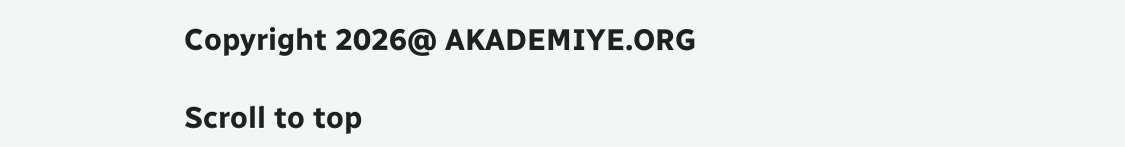Copyright 2026@ AKADEMIYE.ORG

Scroll to top